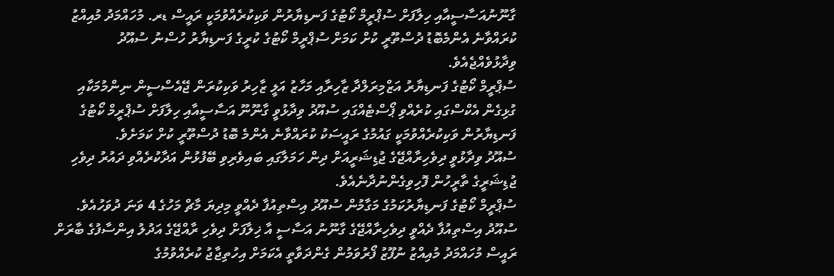ގާނޫނުއަސާސީއާއި ހިލާފަށް ސުޕްރީމް ކޯޓުގެ ފަނޑިޔާރުން ވަކިކުރެއްވުމަކީ ރައީސް ޑރ. މުހައްމަދު މުއިއްޒު ކުރައްވާނެ އެންމެބޮޑު ދުސްތޫރީ ކުށް ކަމަށް ސުޕްރީމް ކޯޓުގެ ކުރީގެ ފަނޑިޔާރު ހުސްނު ސުއޫދު ވިދާޅުވެއްޖެއެވެ.
ސުޕްރީމް ކޯޓުގެ ފަނޑިޔާރު އަޒްމިރަލްދާ ޒާހިރާއި މަހާޒު އަލީ ޒާހިރު ވަކިކުރަން ޖޭއެސްސީން ނިންމުމަކާއި ގުޅިގެން އެކްސްގައި ކުރެއްވި ޕޯސްޓެއްގައި ސުއޫދު ވިދާޅުވީ ގާނޫނޫ އަސާސީއާއި ހިލާފަށް ސުޕްރީމް ކޯޓުގެ ފަނޑިޔާރުން ވަކިކުރެއްވުމަކީ ގައުމުގެ ރައީސަކު ކުރައްވާނެ އެންމެ ބޮޑު ދުސްތޫރީ ކުށް ކަމަށެވެ.
ސުއޫދު ވިދާޅުވީ ދިވެހިރާއްޖޭގެ ޖުޑިޝަރީއަށް ދިން ހަމަލާގައި ބައިވެރިވި ބޭފުޅުން އަދާކުރެއްވި ދައުރު ދިވެހި ޖުޑިޝަރީގެ ތާރީހުން ފޮހިވިގެންނުދާނެއެވެ.
ސުޕްރީމް ކޯޓުގެ ފަނޑިޔާރުކަމުގެ މަގާމުން ސުއޫދު އިސްތިއުފާ ދެއްވީ މިދިޔަ މާޗް މަހުގެ 4 ވަނަ ދުވަހުއެވެ. ސުއޫދު އިސްތިއުފާ ދެއްވީ ދިވެހިރާއްޖޭގެ ގާނޫނު އަސާސީ އާ ޚިލާފަށް ދިވެހި ރާއްޖޭގެ އަދުލު އިންސާފުގެ ބާރަށް ރައީސް މުހައްމަދު މުއިއްޒު ނުފޫޒު ފޯރުވަމުން ގެންދަވާތީ އެކަމަށް އިހުތިޖާޖު ކުރެއްވުމުގެ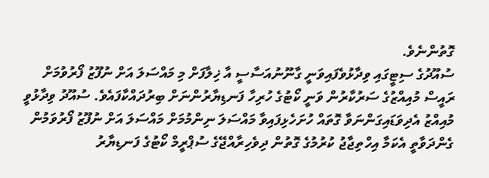ގޮތުންނެވެ.
ސުއޫދުގެ ސިޓީގައި ވިދާޅުވެފައިވަނީ ގާނޫނުއަސާސީ އާ ޚިލާފަށް މި މައްސަލަ އަށް ނުފޫޒު ފޯރުވުމަށް ރައީސް މުއިއްޒުގެ ސަރުކާރުން ވަނީ ކޯޓުގެ ހުރިހާ ފަނޑިޔާރުންނަށް ބިރުދައްކާފައެވެ. ސުއޫދު ވިދާޅުވީ މުއިއްޒު އެދިވަޑައިގަންނަވާ ގޮތައް ހުށަހެޅިފައިވާ މައްސަލަ ނިންމުމަށް މައްސަލަ އަށް ނުފޫޒު ފޯރުވަމުން ގެންދަވާތީ އެކަމާ އިހްތިޖާޖު ކުރުމުގެ ގޮތުން ދިވެހިރާއްޖޭގެ ސުޕްރީމް ކޯޓުގެ ފަނޑިޔާރު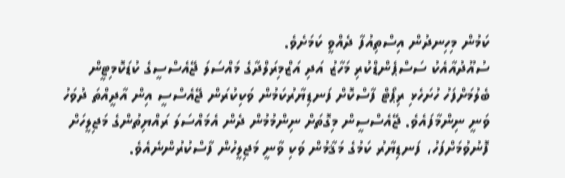ކަމުން މިހިނދުން އިސްތިއުފާ ދެއްވީ ކަމަށެވެ.
ސުއޫދުއާއެކު ސަސްޕެންޑްކުރި މަހާޒު އަދި އަޒްމިރަލްދާގެ މައްސަލަ ޖޭއެސްސީގެ ކުޑަކޮމިޓީން ބެލުމަށްފަހު ހުށަހެޅި ރިޕޯޓް ފާސްކޮށް ފަނޑިޔާރުކަމުން ވަކިކުރަން ޖޭއެސްސީ އިން އާދީއްތަ ދުވަހު ވަނީ ނިންމާފައެވެ. ޖޭއެސްސީން މިގޮތަށް ނިންމުމުން ދެން އެމައްސަލަ ރައްޔިތުންގެ މަޖިލީހަށް ފޮނުވުމަށްފަހު، ފަނޑިޔާރު ކަމުގެ މަޤާމުން ވަކި ވާނީ މަޖިލީހުން ފާސްކުރުންނެއެވެ.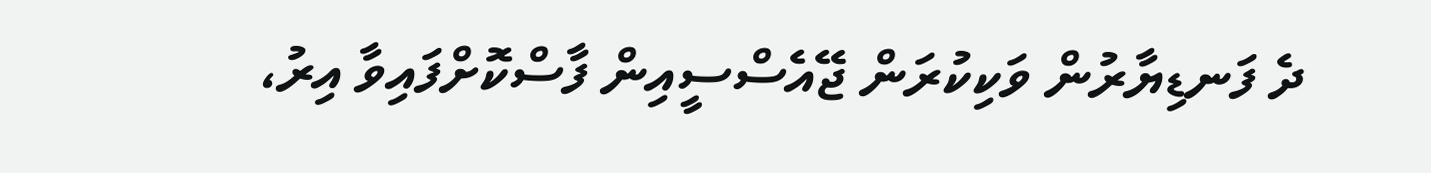ދެ ފަނޑިޔާރުން ވަކިކުރަން ޖޭއެސްސީއިން ފާސްކޮށްފައިވާ އިރު،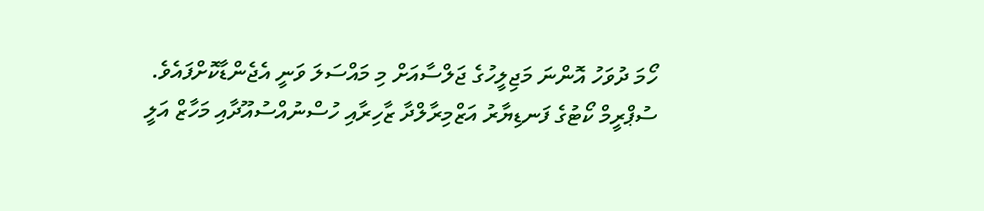ހޯމަ ދުވަހު އޮންނަ މަޖިލީހުގެ ޖަލްސާއަށް މި މައްސަލަ ވަނީ އެޖެންޑާކޮށްފައެވެ.
ސުޕްރީމް ކޯޓުގެ ފަނޑިޔާރު އަޒްމިރާލްދާ ޒާހިރާއި ހުސްނުއްސުއޫދާއި މަހާޒް އަލީ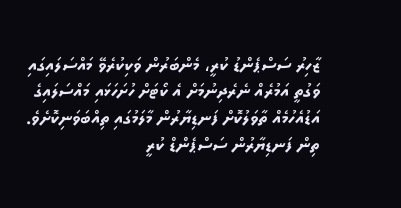ޒާހިރު ސަސްޕެންޑު ކުރީ، މެންބަރުން ވަކިކުރެވޭ މައްސަލައިގައި ވަގުތީ އަމުރެއް ނެރެދިނުމަށް އެ ކޯޓަށް ހުށަހަޅައި މައްސަލައިގެ އަޑުއެހުމެއް ތާވަލުކޮށް ފަނޑިޔާރުން މާލަމުގައި ތިއްބަވަނިކޮށެވެ. ތިން ފަނޑިޔާރުން ސަސްޕެންޑް ކުރީ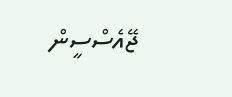ޖޭއެސްސީން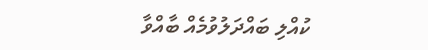ކުއްލި ބައްދަލުވުމެއް ބާއްވާ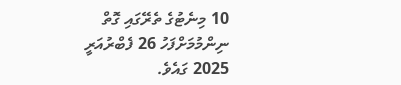10 މިނެޓުގެ ތެރޭގައި ގޮތް ނިންމުމަށްފަހު 26 ފެބްރުއަރީ 2025 ގައެވެ.